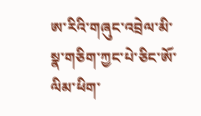ཨ་རིའི་གཞུང་འབྲེལ་མི་སྣ་གཅིག་ཀྱང་པེ་ཅིང་ཨོ་ལིམ་ཕིག་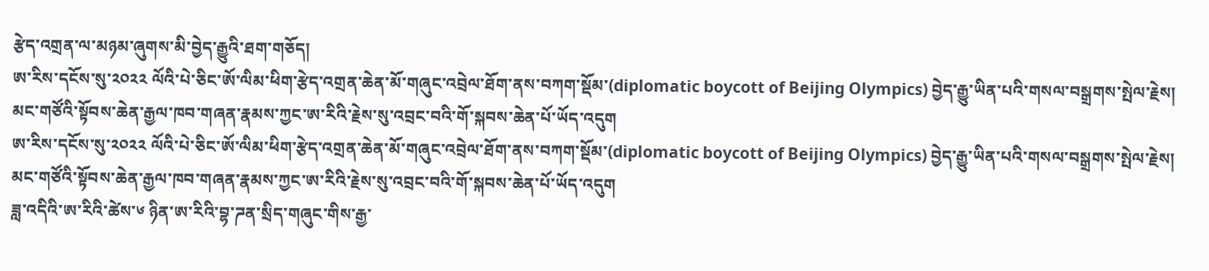རྩེད་འགྲན་ལ་མཉམ་ཞུགས་མི་བྱེད་རྒྱུའི་ཐག་གཅོད།
ཨ་རིས་དངོས་སུ་༢༠༢༢ ལོའི་པེ་ཅིང་ཨོ་ལིམ་ཕིག་རྩེད་འགྲན་ཆེན་མོ་གཞུང་འབྲེལ་ཐོག་ནས་བཀག་སྡོམ་(diplomatic boycott of Beijing Olympics) བྱེད་རྒྱུ་ཡིན་པའི་གསལ་བསྒྲགས་སྤེལ་རྗེས། མང་གཙོའི་སྟོབས་ཆེན་རྒྱལ་ཁབ་གཞན་རྣམས་ཀྱང་ཨ་རིའི་རྗེས་སུ་འབྲང་བའི་གོ་སྐབས་ཆེན་པོ་ཡོད་འདུག
ཨ་རིས་དངོས་སུ་༢༠༢༢ ལོའི་པེ་ཅིང་ཨོ་ལིམ་ཕིག་རྩེད་འགྲན་ཆེན་མོ་གཞུང་འབྲེལ་ཐོག་ནས་བཀག་སྡོམ་(diplomatic boycott of Beijing Olympics) བྱེད་རྒྱུ་ཡིན་པའི་གསལ་བསྒྲགས་སྤེལ་རྗེས། མང་གཙོའི་སྟོབས་ཆེན་རྒྱལ་ཁབ་གཞན་རྣམས་ཀྱང་ཨ་རིའི་རྗེས་སུ་འབྲང་བའི་གོ་སྐབས་ཆེན་པོ་ཡོད་འདུག
ཟླ་འདིའི་ཨ་རིའི་ཚེས་༦ ཉིན་ཨ་རིའི་བྷ་ཌན་སྲིད་གཞུང་གིས་རྒྱ་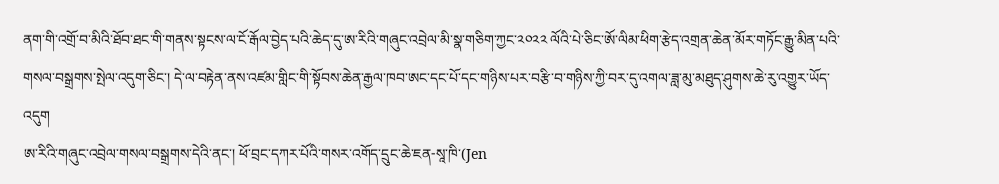ནག་གི་འགྲོ་བ་མིའི་ཐོབ་ཐང་གི་གནས་སྟངས་ལ་ངོ་རྒོལ་བྱེད་པའི་ཆེད་དུ་ཨ་རིའི་གཞུང་འབྲེལ་མི་སྣ་གཅིག་ཀྱང་༢༠༢༢ ལོའི་པེ་ཅིང་ཨོ་ལིམ་ཕིག་རྩེད་འགྲན་ཆེན་མོར་གཏོང་རྒྱུ་མིན་པའི་གསལ་བསྒྲགས་སྤེལ་འདུག་ཅིང་། དེ་ལ་བརྟེན་ནས་འཛམ་གླིང་གི་སྟོབས་ཆེན་རྒྱལ་ཁབ་ཨང་དང་པོ་དང་གཉིས་པར་བརྩི་བ་གཉིས་ཀྱི་བར་དུ་འགལ་ཟླ་མུ་མཐུད་ཤུགས་ཆེ་རུ་འགྱུར་ཡོད་འདུག
ཨ་རིའི་གཞུང་འབྲེལ་གསལ་བསྒྲགས་དེའི་ནང་། ཕོ་བྲང་དཀར་པོའི་གསར་འགོད་དྲུང་ཆེ་ཇན-སཱ་ཁི་(Jen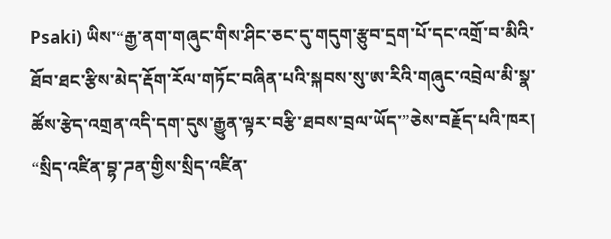Psaki) ཡིས་“རྒྱ་ནག་གཞུང་གིས་ཤིང་ཅང་དུ་གདུག་རྩུབ་དྲག་པོ་དང་འགྲོ་བ་མིའི་ཐོབ་ཐང་རྩིས་མེད་རྡོག་རོལ་གཏོང་བཞིན་པའི་སྐབས་སུ་ཨ་རིའི་གཞུང་འབྲེལ་མི་སྣ་ཚོས་རྩེད་འགྲན་འདི་དག་དུས་རྒྱུན་ལྟར་བརྩི་ཐབས་བྲལ་ཡོད་”ཅེས་བརྗོད་པའི་ཁར། “སྲིད་འཛིན་བྷ་ཌན་གྱིས་སྲིད་འཛིན་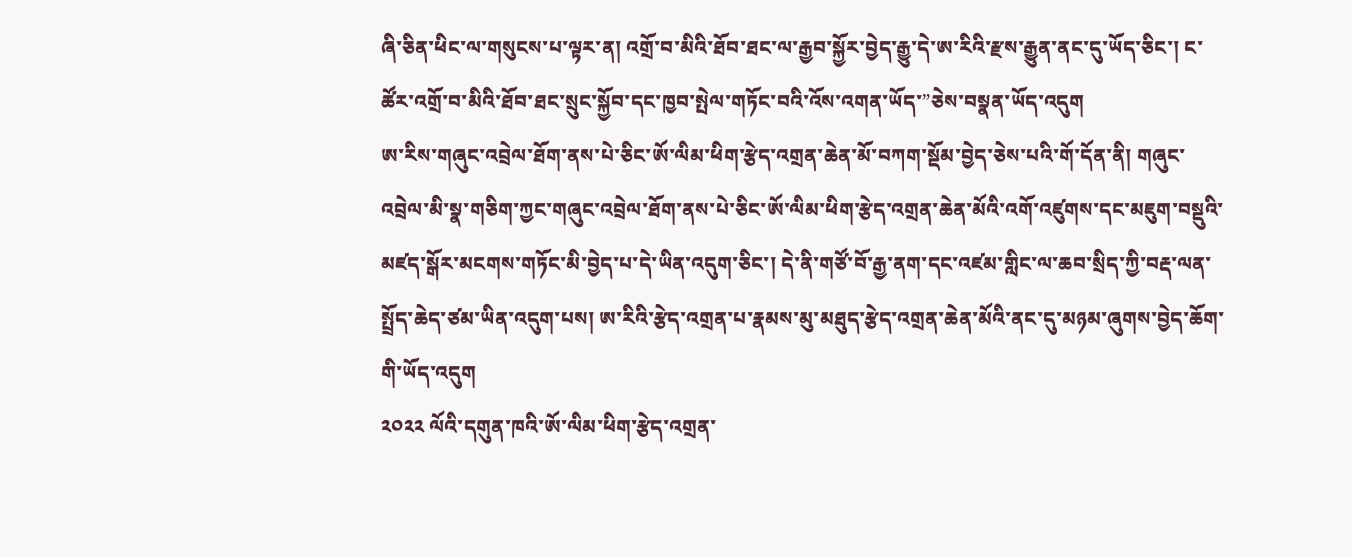ཞི་ཅིན་ཕིང་ལ་གསུངས་པ་ལྟར་ན། འགྲོ་བ་མིའི་ཐོབ་ཐང་ལ་རྒྱབ་སྐྱོར་བྱེད་རྒྱུ་དེ་ཨ་རིའི་རྫས་རྒྱུན་ནང་དུ་ཡོད་ཅིང་། ང་ཚོར་འགྲོ་བ་མིའི་ཐོབ་ཐང་སྲུང་སྐྱོབ་དང་ཁྱབ་སྤེལ་གཏོང་བའི་འོས་འགན་ཡོད་”ཅེས་བསྣན་ཡོད་འདུག
ཨ་རིས་གཞུང་འབྲེལ་ཐོག་ནས་པེ་ཅིང་ཨོ་ལིམ་ཕིག་རྩེད་འགྲན་ཆེན་མོ་བཀག་སྡོམ་བྱེད་ཅེས་པའི་གོ་དོན་ནི། གཞུང་འབྲེལ་མི་སྣ་གཅིག་ཀྱང་གཞུང་འབྲེལ་ཐོག་ནས་པེ་ཅིང་ཨོ་ལིམ་ཕིག་རྩེད་འགྲན་ཆེན་མོའི་འགོ་འཛུགས་དང་མཇུག་བསྡུའི་མཛད་སྒོར་མངགས་གཏོང་མི་བྱེད་པ་དེ་ཡིན་འདུག་ཅིང་། དེ་ནི་གཙོ་བོ་རྒྱ་ནག་དང་འཛམ་གླིང་ལ་ཆབ་སྲིད་ཀྱི་བརྡ་ལན་སྤྲོད་ཆེད་ཙམ་ཡིན་འདུག་པས། ཨ་རིའི་རྩེད་འགྲན་པ་རྣམས་མུ་མཐུད་རྩེད་འགྲན་ཆེན་མོའི་ནང་དུ་མཉམ་ཞུགས་བྱེད་ཆོག་གི་ཡོད་འདུག
༢༠༢༢ ལོའི་དགུན་ཁའི་ཨོ་ལིམ་ཕིག་རྩེད་འགྲན་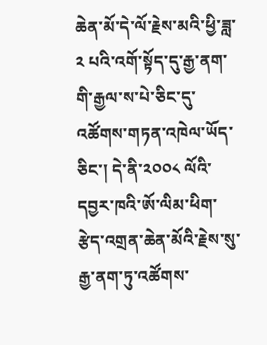ཆེན་མོ་དེ་ལོ་རྗེས་མའི་ཕྱི་ཟླ་༢ པའི་འགོ་སྟོད་དུ་རྒྱ་ནག་གི་རྒྱལ་ས་པེ་ཅིང་དུ་འཚོགས་གཏན་འཁེལ་ཡོད་ཅིང་། དེ་ནི་༢༠༠༨ ལོའི་དབྱར་ཁའི་ཨོ་ལིམ་ཕིག་རྩེད་འགྲན་ཆེན་མོའི་རྗེས་སུ་རྒྱ་ནག་ཏུ་འཚོགས་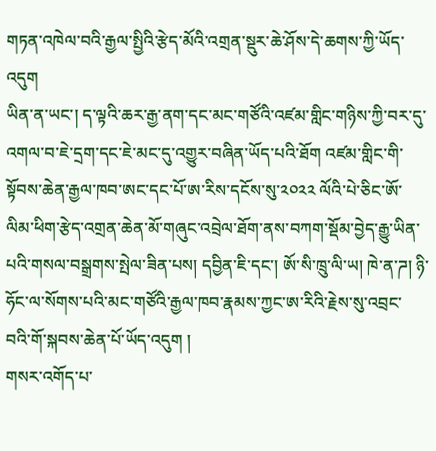གཏན་འཁེལ་བའི་རྒྱལ་སྤྱིའི་རྩེད་མོའི་འགྲན་སྡུར་ཆེ་ཤོས་དེ་ཆགས་ཀྱི་ཡོད་འདུག
ཡིན་ན་ཡང་། ད་ལྟའི་ཆར་རྒྱ་ནག་དང་མང་གཙོའི་འཛམ་གླིང་གཉིས་ཀྱི་བར་དུ་འགལ་བ་ཇེ་དྲག་དང་ཇེ་མང་དུ་འགྱུར་བཞིན་ཡོད་པའི་ཐོག འཛམ་གླིང་གི་སྟོབས་ཆེན་རྒྱལ་ཁབ་ཨང་དང་པོ་ཨ་རིས་དངོས་སུ་༢༠༢༢ ལོའི་པེ་ཅིང་ཨོ་ལིམ་ཕིག་རྩེད་འགྲན་ཆེན་མོ་གཞུང་འབྲེལ་ཐོག་ནས་བཀག་སྡོམ་བྱེད་རྒྱུ་ཡིན་པའི་གསལ་བསྒྲགས་སྤེལ་ཟིན་པས། དབྱིན་ཇི་དང་། ཨོ་སི་ཁྲུ་ལི་ཡ། ཁེ་ན་ཌ། ཉི་ཧོང་ལ་སོགས་པའི་མང་གཙོའི་རྒྱལ་ཁབ་རྣམས་ཀྱང་ཨ་རིའི་རྗེས་སུ་འབྲང་བའི་གོ་སྐབས་ཆེན་པོ་ཡོད་འདུག །
གསར་འགོད་པ་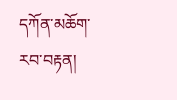དཀོན་མཆོག་རབ་བརྟན།